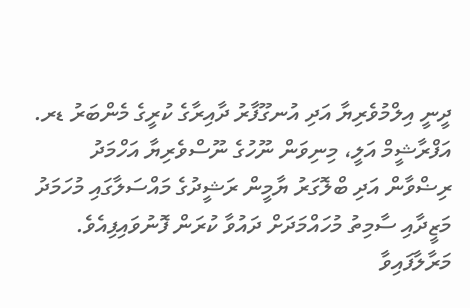ދީނީ އިލްމުވެރިޔާ އަދި އުނގޫފާރު ދާއިރާގެ ކުރީގެ މެންބަރު ޑރ. އަފްރާޝީމް އަލީ، މިނިވަން ނޫހުގެ ނޫސްވެރިޔާ އަހްމަދު ރިޟްވާން އަދި ބްލޮގަރު ޔާމީން ރަޝީދުގެ މައްސަލާގައި މުހަމަދު މަޒީދާއި ސާމިތު މުހައްމަދަށް ދައުވާ ކުރަން ފޮނުވައިފިއެވެ.
މަރާލާފައިވާ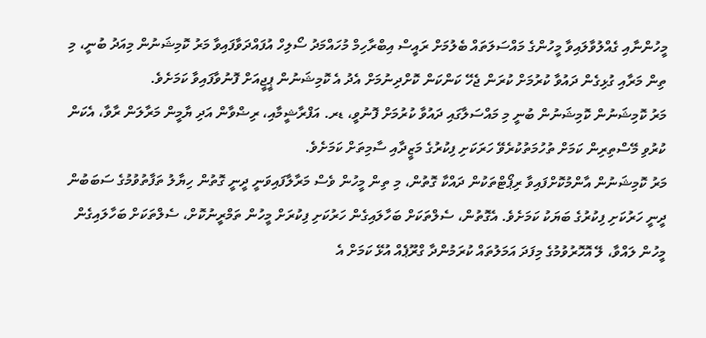މީހުންނާއި ގެއްލުވާލައިވާ މީހުންގެ މައްސަލަތައް ބެލުމަށް ރައީސް އިބްރާހިމް މުހައްމަދު ސޯލިހް އުފައްދަވާފައިވާ މަރު ކޮމިޝަނުން މިއަދު ބުނީ، މި ތިން މަރާއި ގުޅިގެން ދައުވާ ކުރުމަށް ކުރަން ޖެހޭ ކަންކަން ކޮށްދިނުމަށް އެދު އެ ކޮމިޝަނުން ޕީޖީއަށް ފޮނުވާފައިވާ ކަމަށެވެ.
މަރު ކޮމިޝަނުން ކޮމިޝަނުން ބުނީ މި މައްސަލާގައި ދައުވާ ކުރުމަށް ފޮނުވީ، ޑރ. އަފްރާޝީމާއި، ރިޟްވާން އަދި ޔާމީން މަރާލަން ރާވާ، އެކަން ކުރުވި މޭސްތިރިން ކަމަށް ތުހުމަތުކުރެވޭ ހަރަކަށި ފިކުރުގެ މަޒީދާއި ސާމިތަށް ކަމަށެވެ.
މަރު ކޮމިޝަނުން އާންމުކޮށްފައިވާ ރިޕޯޓްތަކުން ދައްކާ ގޮތުން، މި ތިން މީހުން ވެސް މަރާލާފައިވަނީ ދީނީ ގޮތުން ހިޔާލު ތަފާތުވުމުގެ ސަބަބުން ދީނީ ހަރުކަށި ފިކުރުގެ ބަޔަކު ކަމަށެވެ. އެގޮތުން، ސެލްތަކަށް ބަހާލައިގެން ހަރުކަށި ފިކުރަށް މީހުން ތަމްރީނުކޮށް، ސެލްތަކަށް ބަހާލައިގެން މީހުން ލައްވާ، ލޭ އޮހޮރުވުމުގެ މިފަދަ އަމަލުތައް ކުރަމުންދާ ގްރޫޕެއް އުޅޭ ކަމަށް އެ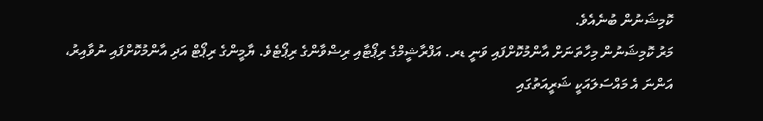ކޮމިޝަނުން ބުނެއެވެ.
މަރު ކޮމިޝަނުން މިހާތަނަށް އާންމުކޮށްފައި ވަނީ ޑރ. އަފްރާޝީމްގެ ރިޕޯޓާއި ރިޟްވާންގެ ރިޕޯޓެވެ. ޔާމީންގެ ރިޕޯޓް އަދި އާންމުކޮށްފައި ނުވާއިރު، އަންނަ އެ މައްސަލައަކީ ޝަރީއަތުގައި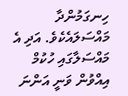ހިނގަމުންދާ މައްސަލައެކެވެ. އަދި އެ މައްސަލާގައި ހުކުމް އިއްވުން ވަނީ އަންނަ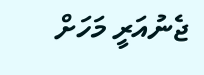ޖެނުއަރީ މަހަށް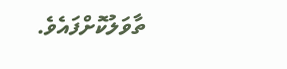ތާވަލުކޮށްފައެވެ.